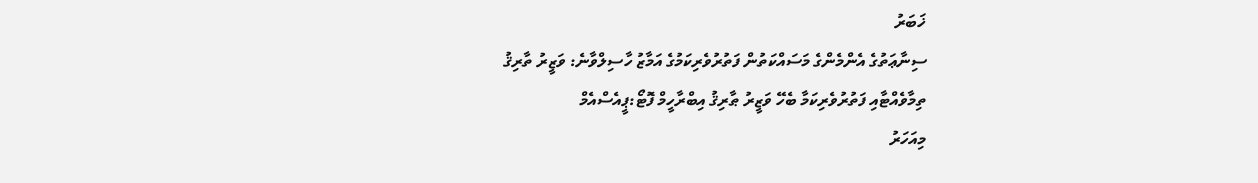ޚަބަރު
ސިނާޢަތުގެ އެންމެންގެ މަސައްކަތުން ފަތުރުވެރިކަމުގެ އަމާޒު ހާސިލްވާނެ: ވަޒީރު ތާރިޤު
ތިމާވެއްޓާއި ފަތުރުވެރިކަމާ ބެހޭ ވަޒީރު ޠާރިޤު އިބްރާހީމް ފޮޓޯ:ޕީއެސްއެމް
މިއަހަރު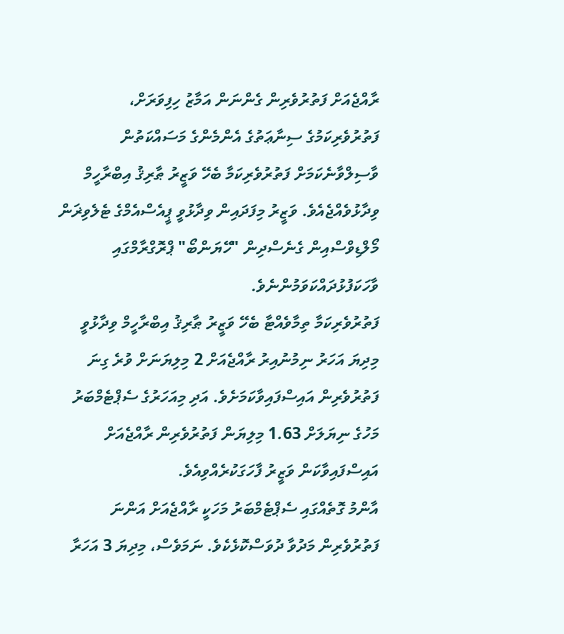ރާއްޖެއަށް ފަތުރުވެރިން ގެންނަން އަމާޒު ހިފިވަރަށް، ފަތުރުވެރިކަމުގެ ސިނާޢަތުގެ އެންމެންގެ މަސައްކަތުން ވާސިލްވާނެކަމަށް ފަތުރުވެރިކަމާ ބެހޭ ވަޒީރު ޠާރިޤު އިބްރާހީމް ވިދާޅުވެއްޖެއެވެ. ވަޒީރު މިފަދައިން ވިދާޅުވީ ޕީއެސްއެމްގެ ޓެލެވިޜަން މޯލްޑިވްސްއިން ގެނެސްދިން "ހޭޔަންބޯ" ޕްރޮގްރާމްގައި ވާހަކަފުޅުދައްކަވަމުންނެވެ.
ފަތުރުވެރިކަމާ ތިމާވެއްޓާ ބެހޭ ވަޒީރު ޠާރިޤު އިބްރާހީމް ވިދާޅުވީ މިދިޔަ އަހަރު ނިމުނުއިރު ރާއްޖެއަށް 2 މިލިޔަނަށް ވުރެ ގިނަ ފަތުރުވެރިން އައިސްފައިވާކަމަށެވެ. އަދި މިއަހަރުގެ ސެޕްޓެމްބަރު މަހުގެ ނިޔަލަށް 1.63 މިލިޔަން ފަތުރުވެރިން ރާއްޖެއަށް އައިސްފައިވާކަން ވަޒީރު ފާހަގަކުރެއްވިއެވެ.
އާންމު ގޮތެއްގައި ސެޕްޓެމްބަރު މަހަކީ ރާއްޖެއަށް އަންނަ ފަތުރުވެރިން މަދުވާ ދުވަސްކޮޅެކެވެ. ނަމަވެސް، މިދިޔަ 3 އަހަރާ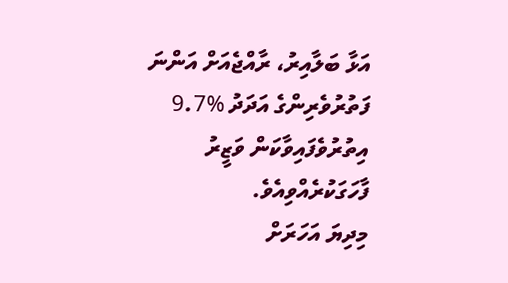އަޅާ ބަލާއިރު، ރާއްޖެއަށް އަންނަ ފަތުރުވެރިންގެ އަދަދު %9.7 އިތުރުވެފައިވާކަން ވަޒީރު ފާހަގަކުރެއްވިއެވެ.
މިދިޔަ އަހަރަށް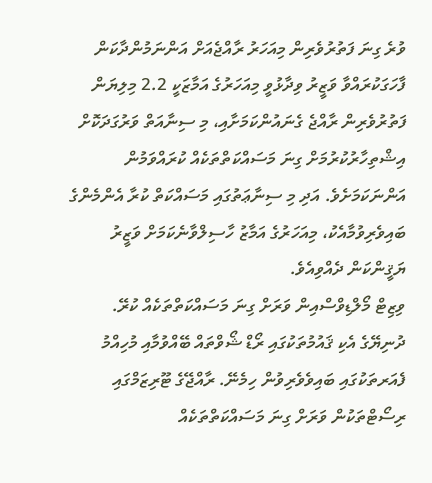ވުރެ ގިނަ ފަތުރުވެރިން މިއަހަރު ރާއްޖެއަށް އަންނަމުންދާކަން ފާހަގަކުރައްވާ ވަޒީރު ވިދާޅުވީ މިއަހަރުގެ އަމާޒަކީ 2.2 މިލިޔަން ފަތުރުވެރިން ރާއްޖެ ގެނައުންކަމަށާއި، މި ސިނާއަތް ވަރުގަދަކޮށް އިޝްތިހާރުކުރުމަށް ގިނަ މަސައްކަތްތަކެއް ކުރައްވަމުން އަންނަކަމަށެވެ. އަދި މި ސިނާޢަތުގައި މަސައްކަތް ކުރާ އެންމެންގެ ބައިވެރިވުމާއެކު، މިއަހަރުގެ އަމާޒު ހާސިލްވާނެކަމަށް ވަޒީރު ޔަޤީންކަން ދެއްވިއެވެ.
ވިޒިޓް މޯލްޑިވްސްއިން ވަރަށް ގިނަ މަސައްކަތްތަކެއް ކުރޭ. ދުނިޔޭގެ އެކި ޤައުމުތަކުގައި ރޯޑް ޝޯވްތައް ބޭއްވުމާއި މުހިއްމު ފެއަރތަކުގައި ބައިވެވެރިވުން ހިމެނޭ. ރާއްޖޭގެ ޓޫރިޒަމްގައި ރިސޯޓްތަކުން ވަރަށް ގިނަ މަސައްކަތްތަކެއް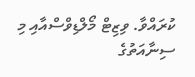ކުރައްވާ. ވިޒިޓް މޯލްޑިވްސްއާއި މި ސިނާއަތުގެ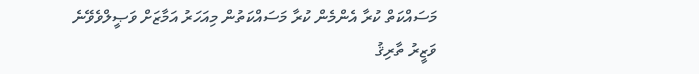މަސައްކަތް ކުރާ އެންމެން ކުރާ މަސައްކަތުން މިއަހަރު އަމާޒަށް ވަޞީލްވެވޭނެ
ވަޒީރު ތާރިޤު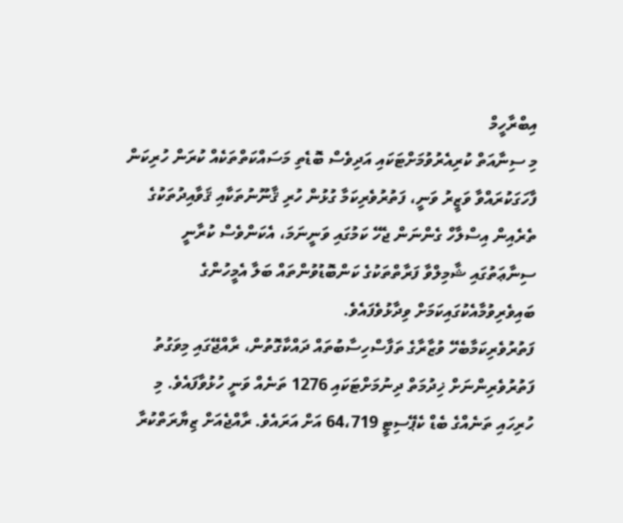އިބްރާހީމް
މި ސިނާއަތް ކުރިއެރުވުމަށްޓަކައި އަދިވެސް ބޮޑެތި މަސައްކަތްތަކެއް ކުރަން ހުރިކަން ފާހަގަކުރައްވާ ވަޒީރު ވަނީ، ފަތުރުވެރިކަމާ ގުޅުން ހުރި ޤާނޫނުތަކާއި ޤަވާއިދުތަކުގެ ތެރެއިން އިސްލާހް ގެންނަން ޖެހޭ ކަމުގައި ވަނީނަމަ، އެކަންވެސް ކުރާނީ ސިނާޢަތުގައި ޝާމިލްވާ ފަރާތްތަކުގެ ކަންބޮޑުވުންތައް ބަލާ އެމީހުންގެ ބައިވެރިވުމާއެކުގައިކަމަށް ވިދާޅުވެފައެވެ.
ފަތުރުވެރިކަމާބެހޭ ވުޒާރާގެ ތަފާސްހިސާބުތައް ދައްކާގޮތުން، ރާއްޖޭގައި މިވަގުތު ފަތުރުވެރިންނަށް ޚިދުމަތް ދިނުމަށްޓަކައި 1276 ތަނެއް ވަނީ ހުޅުވާފައެވެ. މި ހުރިހައި ތަނެއްގެ ބެޑް ކެޕޭސިޓީ 64،719 އަށް އަރައެވެ. ރާއްޖެއަށް ޒިޔާރަތްކުރާ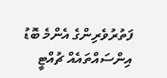ފަތުރުވެރިންގެ އެންމެ ބޮޑު އިންސައްތައެއް ޗުއްޓީ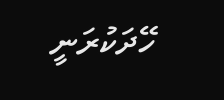ހޭދަކުރަނީ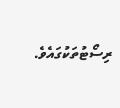ރިސޯޓުތަކުގައެވެ.